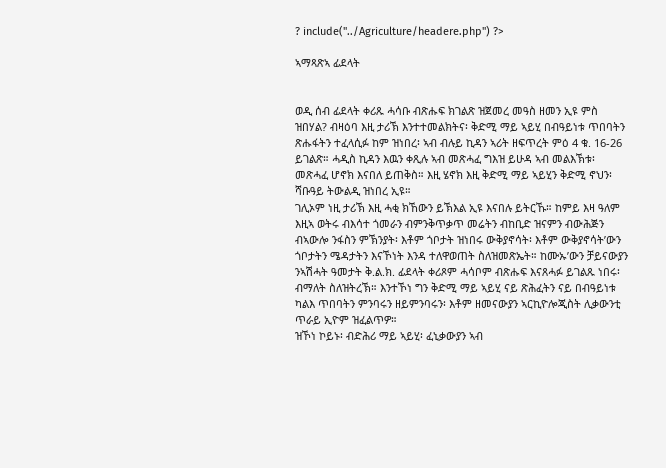? include("../Agriculture/headere.php") ?>

ኣማጻጽኣ ፊደላት


ወዲ ሰብ ፊደላት ቀሪጹ ሓሳቡ ብጽሑፍ ክገልጽ ዝጀመረ መዓስ ዘመን ኢዩ ምስ ዝበሃል? ብዛዕባ እዚ ታሪኽ እንተተመልክትና፡ ቅድሚ ማይ ኣይሂ በብዓይነቱ ጥበባትን ጽሑፋትን ተፈላሲፉ ከም ዝነበረ፡ ኣብ ብሉይ ኪዳን ኣሪት ዘፍጥረት ምዕ 4 ቁ. 16-26 ይገልጽ። ሓዲስ ኪዳን እዉን ቀጺሉ ኣብ መጽሓፈ ግእዝ ይሁዳ ኣብ መልእኽቱ፡ መጽሓፈ ሆኖክ እናበለ ይጠቅስ። እዚ ሄኖክ እዚ ቅድሚ ማይ ኣይሂን ቅድሚ ኖህን፡ ሻቡዓይ ትውልዲ ዝነበረ ኢዩ።
ገሊኦም ነዚ ታሪኽ እዚ ሓቂ ክኸውን ይኽእል ኢዩ እናበሉ ይትርኹ። ከምይ እዛ ዓለም እዚኣ ወትሩ ብእሳተ ጎመራን ብምንቅጥቃጥ መሬትን ብከቢድ ዝናምን ብውሕጅን ብኣውሎ ንፋስን ምኽንያት፡ እቶም ጎቦታት ዝነበሩ ውቅያኖሳት፡ እቶም ውቅያኖሳት’ውን ጎቦታትን ሜዳታትን እናኾነት እንዳ ተለዋወጠት ስለዝመጽኤት። ከሙኡ’ውን ቻይናውያን ንኣሽሓት ዓመታት ቅ.ል.ክ. ፊደላት ቀሪጾም ሓሳቦም ብጽሑፍ እናጸሓፉ ይገልጹ ነበሩ፡ ብማለት ስለዝትረኽ። እንተኾነ ግን ቅድሚ ማይ ኣይሂ ናይ ጽሕፈትን ናይ በብዓይነቱ ካልእ ጥበባትን ምንባሩን ዘይምንባሩን፡ እቶም ዘመናውያን ኣርኪዮሎጂስት ሊቃውንቲ ጥራይ ኢዮም ዝፈልጥዎ።
ዝኾነ ኮይኑ፡ ብድሕሪ ማይ ኣይሂ፡ ፈኒቃውያን ኣብ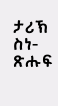ታሪኽ ስነ-ጽሑፍ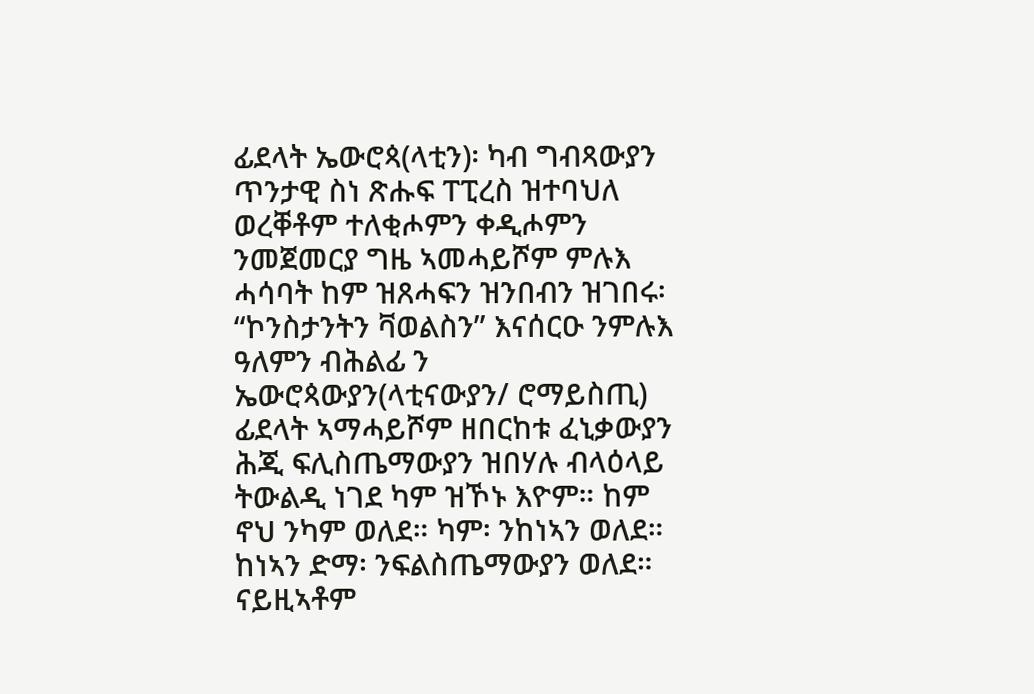ፊደላት ኤውሮጳ(ላቲን)፡ ካብ ግብጻውያን ጥንታዊ ስነ ጽሑፍ ፐፒረስ ዝተባህለ ወረቐቶም ተለቂሖምን ቀዲሖምን ንመጀመርያ ግዜ ኣመሓይሾም ምሉእ ሓሳባት ከም ዝጸሓፍን ዝንበብን ዝገበሩ፡ “ኮንስታንትን ቫወልስን” እናሰርዑ ንምሉእ ዓለምን ብሕልፊ ን ኤውሮጳውያን(ላቲናውያን/ ሮማይስጢ) ፊደላት ኣማሓይሾም ዘበርከቱ ፈኒቃውያን ሕጂ ፍሊስጤማውያን ዝበሃሉ ብላዕላይ ትውልዲ ነገደ ካም ዝኾኑ እዮም። ከም ኖህ ንካም ወለደ። ካም፡ ንከነኣን ወለደ። ከነኣን ድማ፡ ንፍልስጤማውያን ወለደ። ናይዚኣቶም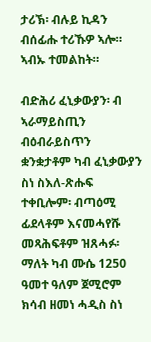ታሪኽ፡ ብሉይ ኪዳን ብሰፊሑ ተሪኹዎ ኣሎ። ኣብኡ ተመልከት።

ብድሕሪ ፈኒቃውያን፡ ብ ኣራማይስጢን ብዕብራይስጥን ቋንቋታቶም ካብ ፈኒቃውያን ስነ ስእለ-ጽሑፍ ተቀቢሎም፡ ብጣዕሚ ፊደላቶም እናመሓየሹ መጻሕፍቶም ዝጸሓፉ፡ ማለት ካብ ሙሴ 1250 ዓመተ ዓለም ጀሚሮም ክሳብ ዘመነ ሓዲስ ስነ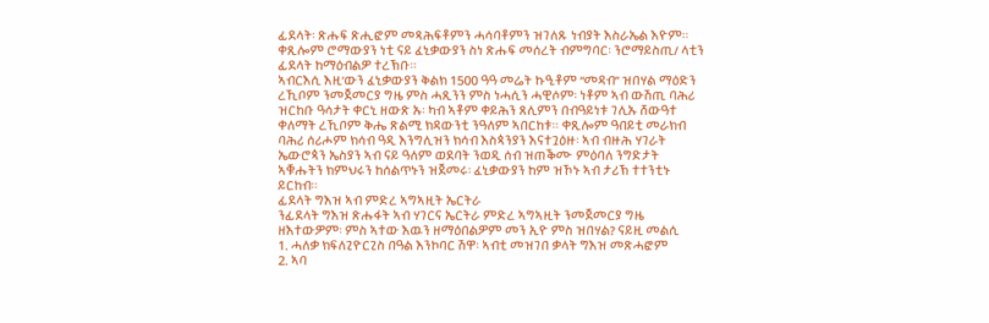ፊደላት፡ ጽሑፍ ጽሒፎም መጻሕፍቶምን ሓሳባቶምን ዝገለጹ ነብያት እስራኤል እዮም። ቀጺሎም ሮማውያን ነቲ ናይ ፈኒቃውያን ስነ ጽሑፍ መሰረት ብምግባር፡ ንሮማይስጢ/ ላቲን ፊደላት ከማዕብልዎ ተረኽቡ።
ኣብርእሲ እዚ’ውን ፈኒቃውያን ቅልክ 1500 ዓዓ መሬት ኩዒቶም “መዳብ” ዝበሃል ማዕድን ረኺቦም ንመጀመርያ ግዜ ምስ ሓጺንን ምስ ነሓሲን ሓዊሶም፡ ነቶም ኣብ ውሽጢ ባሕሪ ዝርከቡ ዓሳታት ቀርኒ ዘውጽ ኡ፡ ካብ ኣቶም ቀይሕን ጸሊምን በብዓይነቱ ገሊኡ ሸውዓተ ቀለማት ረኺቦም ቅሔ ጽልሚ ክዳውንቲ ንዓለም ኣበርከቱ። ቀጺሎም ዓበይቲ መራክብ ባሕሪ ሰሪሖም ክሳብ ዓዲ እንግሊዝን ክሳብ እስጳንያን እናተጓዕዙ፡ ኣብ ብዙሕ ሃገራት ኤውሮጳን ኤስያን ኣብ ናይ ዓለም ወደባት ንወዲ ሰብ ዝጠቕሙ ምዕባለ ንግድታት ኣቑሑትን ክምህሩን ከሰልጥኑን ዝጀመሩ፡ ፈኒቃውያን ከም ዝኾኑ ኣብ ታሪኽ ተተንቲኑ ይርከብ።
ፊደላት ግእዝ ኣብ ምድረ ኣግኣዚት ኤርትራ
ንፊደላት ግእዝ ጽሑፋት ኣብ ሃገርና ኤርትራ ምድረ ኣግኣዚት ንመጀመርያ ግዜ ዘእተውዎም፡ ምስ ኣተው እዉን ዘማዕበልዎም መን ኢዮ ምስ ዝበሃል? ናይዚ መልሲ
1. ሓለቃ ክፍለጊዮርጊስ በዓል እንኮባር ሽዋ፡ ኣብቲ መዝገበ ቃላት ግእዝ መጽሓፎም
2. ኣባ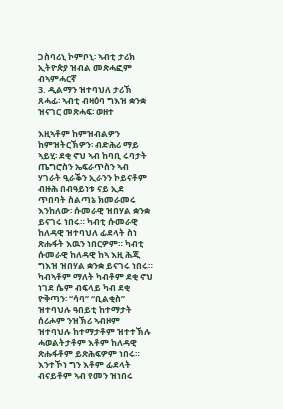ጋስባሪኒ ኮምቦኒ፡ ኣብቲ ታሪክ ኢትዮጵያ ዝብል መጽሓፎም ብኣምሓርኛ
3. ዲልማን ዝተባህለ ታሪኽ ጸሓፊ፡ ኣብቲ ብዛዕባ ግእዝ ቋንቋ ዝናገር መጽሓፍ፡ ወዘተ

እዚኣቶም ከምዝብልዎን ከምዝትርኽዎን፡ ብድሕሪ ማይ ኣይሂ፡ ደቂ ኖህ ኣብ ከባቢ ሩባታት ጤግሮስን ኤፍራጥስን ኣብ ሃገራት ዒራቕን ኢራንን ኮይናቶም ብዙሕ በብዓይነቱ ናይ ኢደ ጥበባት ስልጣኔ ክመራመሩ እንከለው፡ ሱመራዊ ዝበሃል ቋንቋ ይናገሩ ነበሩ። ካብቲ ሱመራዊ ከለዳዊ ዝተባህለ ፊደላት ስነ ጽሑፋት እዉን ነበርዎም። ካብቲ ሱመራዊ ከለዳዊ ከኣ እዚ ሕጂ ግእዝ ዝበሃል ቋንቋ ይናገሩ ነበሩ። ካብኣቶም ማለት ካብቶም ደቂ ኖህ ነገደ ሴም ብፍላይ ካብ ደቂ ዮቅጣን፡ “ሳባ” “ቢልቂስ” ዝተባህሉ ዓበይቲ ከተማታት ሰሪሖም ንዝኽሪ ኣብዞም ዝተባህሉ ከተማታቶም ዝተተኽሉ ሓወልትታቶም እቶም ከለዳዊ ጽሑፋቶም ይጽሕፍዎም ነበሩ። እንተኾነ ግን እቶም ፊደላት ብናይቶም ኣብ የመን ዝነበሩ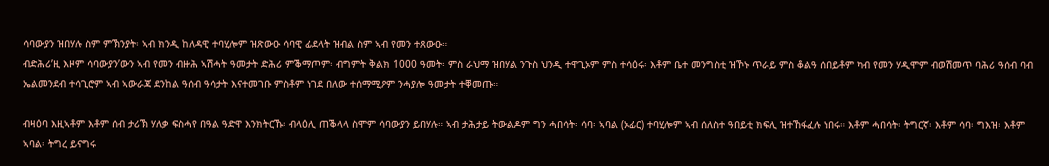ሳባውያን ዝበሃሉ ስም ምኽንያት፡ ኣብ ክንዲ ከለዳዊ ተባሂሎም ዝጽውዑ ሳባዊ ፊደላት ዝብል ስም ኣብ የመን ተጸውዑ።
ብድሕሪ’ዚ እዞም ሳባውያን’ውን ኣብ የመን ብዙሕ ኣሽሓት ዓመታት ድሕሪ ምቕማጦም፡ ብግምት ቅልክ 1000 ዓመት፡ ምስ ራህማ ዝበሃል ንጉስ ህንዲ ተዋጊኦም ምስ ተሳዕሩ፡ እቶም ቤተ መንግስቲ ዝኾኑ ጥራይ ምስ ቆልዓ ሰበይቶም ካብ የመን ሃዲሞም ብወሽመጥ ባሕሪ ዓሰብ ባብ ኤልመንደብ ተሳጊሮም ኣብ ኣውራጃ ደንከል ዓሰብ ዓሳታት እናተመገቡ ምስቶም ነገደ በለው ተሰማሚዖም ንሓያሎ ዓመታት ተቐመጡ።

ብዛዕባ እዚኣቶም እቶም ሰብ ታሪኽ ሃለቃ ፍስሓየ በዓል ዓድዋ እንክትርኹ፡ ብላዕሊ ጠቕላላ ስሞም ሳባውያን ይበሃሉ። ኣብ ታሕታይ ትውልዶም ግን ሓበሳት፡ ሳባ፡ ኣባል (ኦፊር) ተባሂሎም ኣብ ሰለስተ ዓበይቲ ክፍሊ ዝተኸፋፈሉ ነበሩ። እቶም ሓበሳት፡ ትግርኛ፡ እቶም ሳባ፡ ግእዝ፡ እቶም ኣባል፡ ትግረ ይናግሩ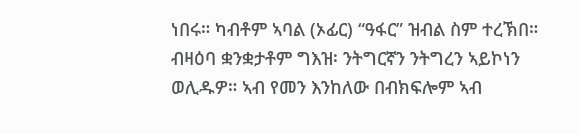ነበሩ። ካብቶም ኣባል (ኦፊር) “ዓፋር” ዝብል ስም ተረኽበ። ብዛዕባ ቋንቋታቶም ግእዝ፡ ንትግርኛን ንትግረን ኣይኮነን ወሊዱዎ። ኣብ የመን እንከለው በብክፍሎም ኣብ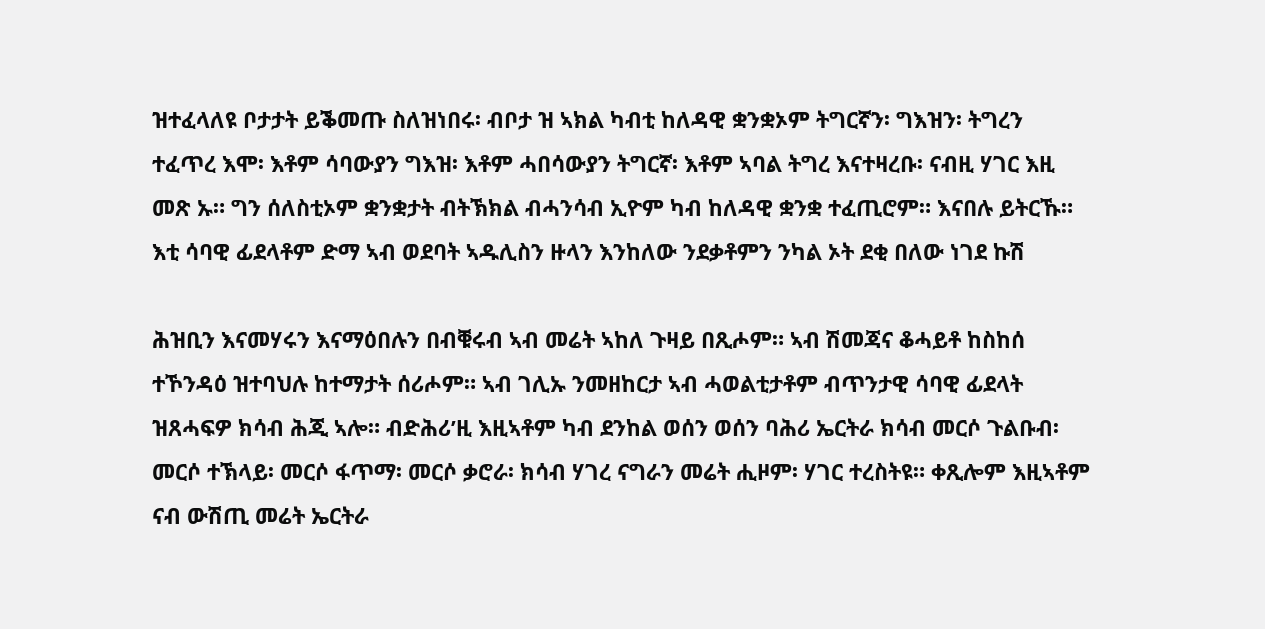ዝተፈላለዩ ቦታታት ይቕመጡ ስለዝነበሩ፡ ብቦታ ዝ ኣክል ካብቲ ከለዳዊ ቋንቋኦም ትግርኛን፡ ግእዝን፡ ትግረን ተፈጥረ እሞ፡ እቶም ሳባውያን ግእዝ፡ እቶም ሓበሳውያን ትግርኛ፡ እቶም ኣባል ትግረ እናተዛረቡ፡ ናብዚ ሃገር እዚ መጽ ኡ። ግን ሰለስቲኦም ቋንቋታት ብትኽክል ብሓንሳብ ኢዮም ካብ ከለዳዊ ቋንቋ ተፈጢሮም። እናበሉ ይትርኹ። እቲ ሳባዊ ፊደላቶም ድማ ኣብ ወደባት ኣዱሊስን ዙላን እንከለው ንደቃቶምን ንካል ኦት ደቂ በለው ነገደ ኩሽ

ሕዝቢን እናመሃሩን እናማዕበሉን በብቑሩብ ኣብ መሬት ኣከለ ጉዛይ በጺሖም። ኣብ ሽመጃና ቆሓይቶ ከስከሰ ተኾንዳዕ ዝተባህሉ ከተማታት ሰሪሖም። ኣብ ገሊኡ ንመዘከርታ ኣብ ሓወልቲታቶም ብጥንታዊ ሳባዊ ፊደላት ዝጸሓፍዎ ክሳብ ሕጂ ኣሎ። ብድሕሪ’ዚ እዚኣቶም ካብ ደንከል ወሰን ወሰን ባሕሪ ኤርትራ ክሳብ መርሶ ጉልቡብ፡ መርሶ ተኽላይ፡ መርሶ ፋጥማ፡ መርሶ ቃሮራ፡ ክሳብ ሃገረ ናግራን መሬት ሒዞም፡ ሃገር ተረስትዩ። ቀጺሎም እዚኣቶም ናብ ውሽጢ መሬት ኤርትራ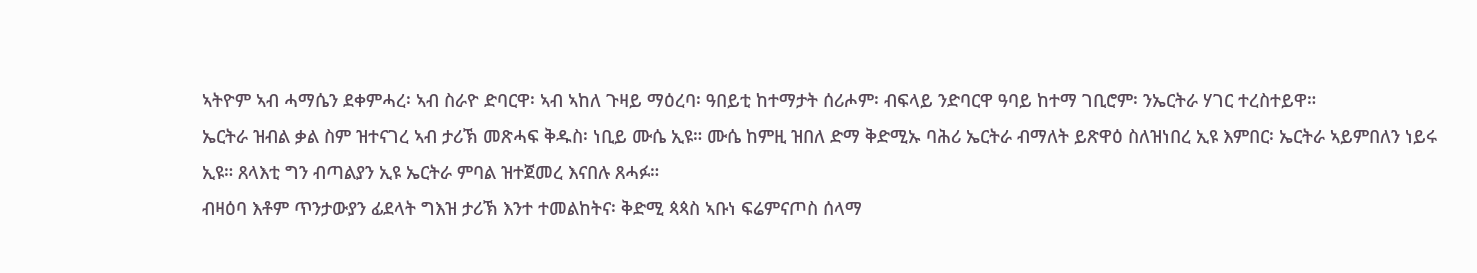ኣትዮም ኣብ ሓማሴን ደቀምሓረ፡ ኣብ ስራዮ ድባርዋ፡ ኣብ ኣከለ ጉዛይ ማዕረባ፡ ዓበይቲ ከተማታት ሰሪሖም፡ ብፍላይ ንድባርዋ ዓባይ ከተማ ገቢሮም፡ ንኤርትራ ሃገር ተረስተይዋ።
ኤርትራ ዝብል ቃል ስም ዝተናገረ ኣብ ታሪኽ መጽሓፍ ቅዱስ፡ ነቢይ ሙሴ ኢዩ። ሙሴ ከምዚ ዝበለ ድማ ቅድሚኡ ባሕሪ ኤርትራ ብማለት ይጽዋዕ ስለዝነበረ ኢዩ እምበር፡ ኤርትራ ኣይምበለን ነይሩ ኢዩ። ጸላእቲ ግን ብጣልያን ኢዩ ኤርትራ ምባል ዝተጀመረ እናበሉ ጸሓፉ።
ብዛዕባ እቶም ጥንታውያን ፊደላት ግእዝ ታሪኽ እንተ ተመልከትና፡ ቅድሚ ጳጳስ ኣቡነ ፍሬምናጦስ ሰላማ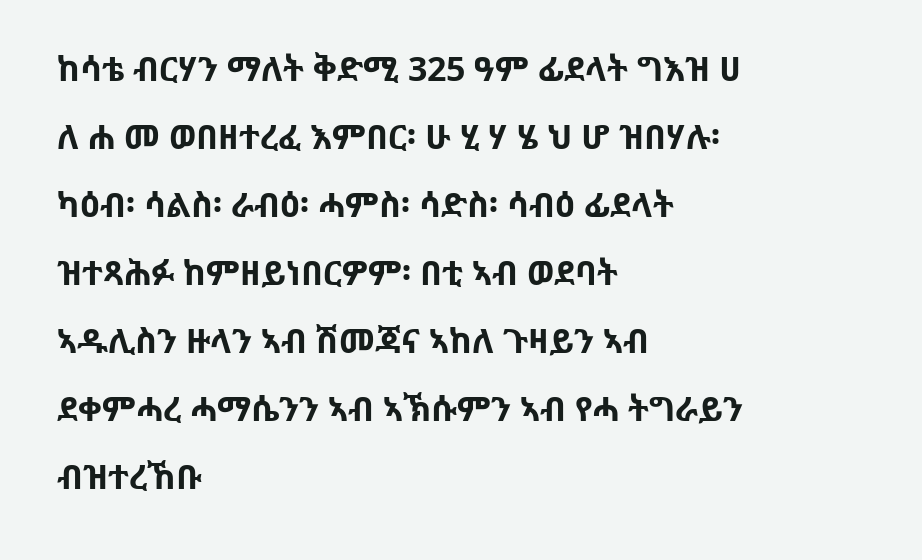ከሳቴ ብርሃን ማለት ቅድሚ 325 ዓም ፊደላት ግእዝ ሀ ለ ሐ መ ወበዘተረፈ እምበር፡ ሁ ሂ ሃ ሄ ህ ሆ ዝበሃሉ፡ ካዕብ፡ ሳልስ፡ ራብዕ፡ ሓምስ፡ ሳድስ፡ ሳብዕ ፊደላት ዝተጻሕፉ ከምዘይነበርዎም፡ በቲ ኣብ ወደባት ኣዱሊስን ዙላን ኣብ ሽመጃና ኣከለ ጉዛይን ኣብ ደቀምሓረ ሓማሴንን ኣብ ኣኽሱምን ኣብ የሓ ትግራይን ብዝተረኸቡ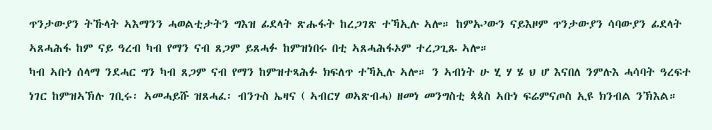ጥንታውያን ትኹላት ኣእማንን ሓወልቲታትን ግእዝ ፊደላት ጽሑፋት ከረጋገጽ ተኻኢሉ ኣሎ። ከምኡ’ውን ናይእዞም ጥንታውያን ሳባውያን ፊደላት ኣጸሓሕፋ ከም ናይ ዓረብ ካብ የማን ናብ ጸጋም ይጸሓፉ ከምዝነበሩ በቲ ኣጸሓሕፋኦም ተረጋጊጹ ኣሎ።
ካብ ኣቡነ ሰላማ ንደሓር ግን ካብ ጸጋም ናብ የማን ከምዝተጻሕፉ ክፍለጥ ተኻኢሉ ኣሎ። ን ኣብነት ሁ ሂ ሃ ሄ ህ ሆ እናበለ ንምሉእ ሓሳባት ዓረፍተ ነገር ከምዝኣኽሉ ገቢሩ፡ ኣመሓይሹ ዝጸሓፈ፡ ብንጉስ ኤዛና ( ኣብርሃ ወኣጽብሓ) ዘመነ መንግስቲ ጳጳስ ኣቡነ ፍሬምናጦስ ኢዩ ክንብል ንኽእል።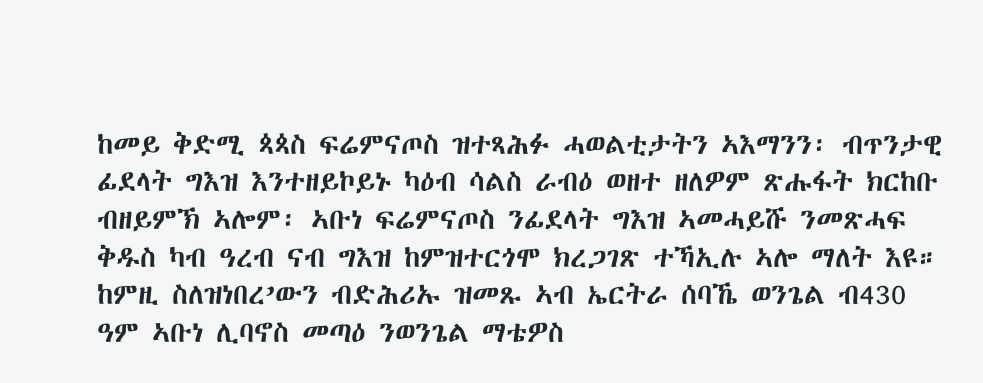ከመይ ቅድሚ ጳጳስ ፍሬምናጦስ ዝተጻሕፉ ሓወልቲታትን ኣእማንን፡ ብጥንታዊ ፊደላት ግእዝ እንተዘይኮይኑ ካዕብ ሳልስ ራብዕ ወዘተ ዘለዎም ጽሑፋት ክርከቡ ብዘይምኽ ኣሎም፡ ኣቡነ ፍሬምናጦስ ንፊደላት ግእዝ ኣመሓይሹ ንመጽሓፍ ቅዱስ ካብ ዓረብ ናብ ግእዝ ከምዝተርጎሞ ክረጋገጽ ተኻኢሉ ኣሎ ማለት እዩ። ከምዚ ስለዝነበረ’ውን ብድሕሪኡ ዝመጹ ኣብ ኤርትራ ሰባኼ ወንጌል ብ430 ዓም ኣቡነ ሊባኖስ መጣዕ ንወንጌል ማቴዎስ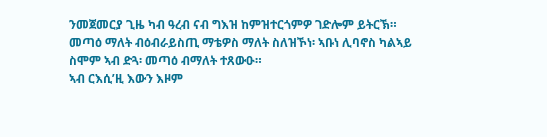ንመጀመርያ ጊዜ ካብ ዓረብ ናብ ግእዝ ከምዝተርጎምዎ ገድሎም ይትርኽ። መጣዕ ማለት ብዕብራይስጢ ማቴዎስ ማለት ስለዝኾነ፡ ኣቡነ ሊባኖስ ካልኣይ ስሞም ኣብ ድጓ፡ መጣዕ ብማለት ተጸውዑ።
ኣብ ርእሲ’ዚ እውን እዞም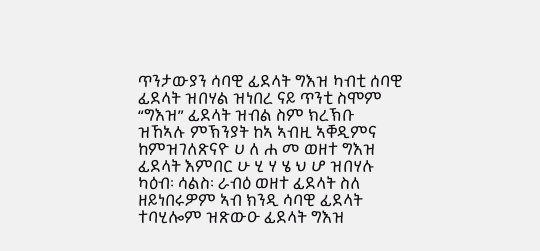ጥንታውያን ሳባዊ ፊደላት ግእዝ ካብቲ ሰባዊ ፊደላት ዝበሃል ዝነበረ ናይ ጥንቲ ስሞም “ግእዝ” ፊደላት ዝብል ስም ክረኽቡ ዝኸኣሉ ምኽንያት ከኣ ኣብዚ ኣቐዲምና ከምዝገለጽናዮ ሀ ለ ሐ መ ወዘተ ግእዝ ፊደላት እምበር ሁ ሂ ሃ ሄ ህ ሆ ዝበሃሉ ካዕብ፡ ሳልስ፡ ራብዕ ወዘተ ፊደላት ስለ ዘይነበሩዎም ኣብ ክንዲ ሳባዊ ፊደላት ተባሂሎም ዝጽውዑ ፊደላት ግእዝ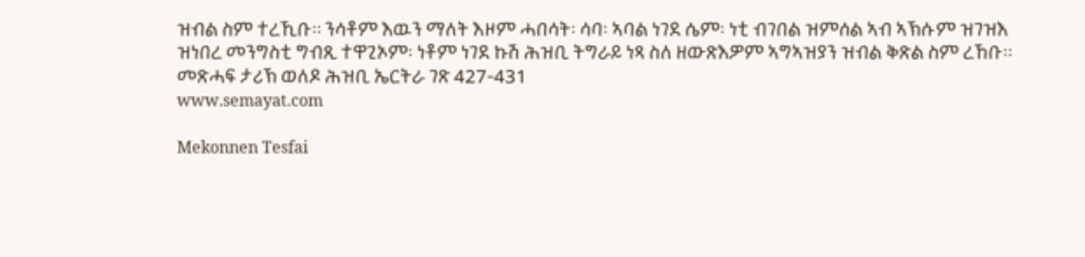ዝብል ስም ተረኺቡ። ንሳቶም እዉን ማለት እዞም ሓበሳት፡ ሳባ፡ ኣባል ነገደ ሴም፡ ነቲ ብገበል ዝምሰል ኣብ ኣኽሱም ዝገዝእ ዝነበረ መንግስቲ ግብጺ ተዋጊኦም፡ ነቶም ነገደ ኩሽ ሕዝቢ ትግራይ ነጻ ስለ ዘውጽእዎም ኣግኣዝያን ዝብል ቅጽል ስም ረኸቡ።
መጽሓፍ ታሪኽ ወለዶ ሕዝቢ ኤርትራ ገጽ 427-431
www.semayat.com

Mekonnen Tesfai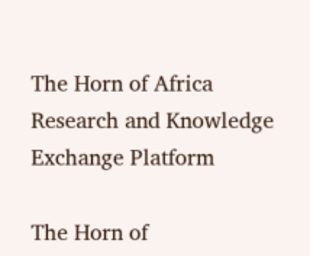The Horn of Africa Research and Knowledge Exchange Platform

The Horn of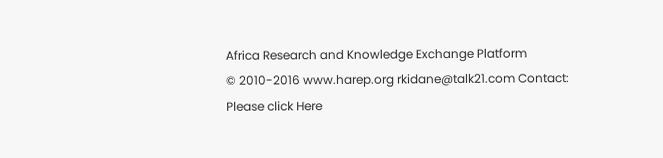Africa Research and Knowledge Exchange Platform
© 2010-2016 www.harep.org rkidane@talk21.com Contact:
Please click Here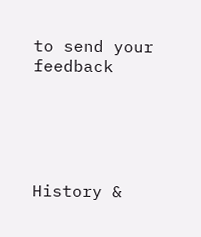to send your feedback





History &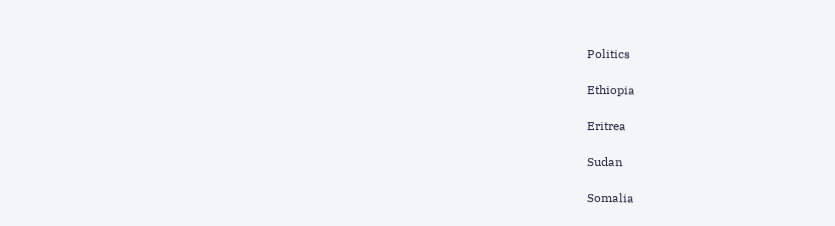Politics

Ethiopia

Eritrea

Sudan

Somalia